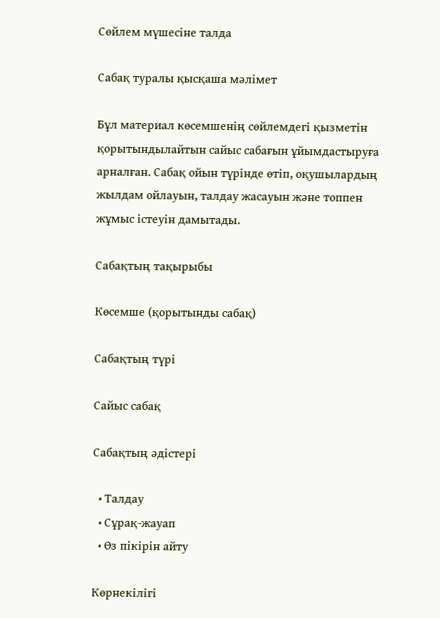Сөйлем мүшесіне талда

Сабақ туралы қысқаша мәлімет

Бұл материал көсемшенің сөйлемдегі қызметін қорытындылайтын сайыс сабағын ұйымдастыруға арналған. Сабақ ойын түрінде өтіп, оқушылардың жылдам ойлауын, талдау жасауын және топпен жұмыс істеуін дамытады.

Сабақтың тақырыбы

Көсемше (қорытынды сабақ)

Сабақтың түрі

Сайыс сабақ

Сабақтың әдістері

  • Талдау
  • Сұрақ-жауап
  • Өз пікірін айту

Көрнекілігі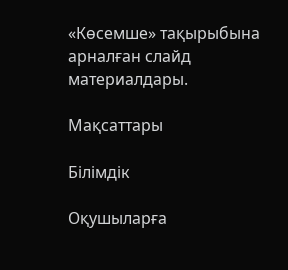«Көсемше» тақырыбына арналған слайд материалдары.

Мақсаттары

Білімдік

Оқушыларға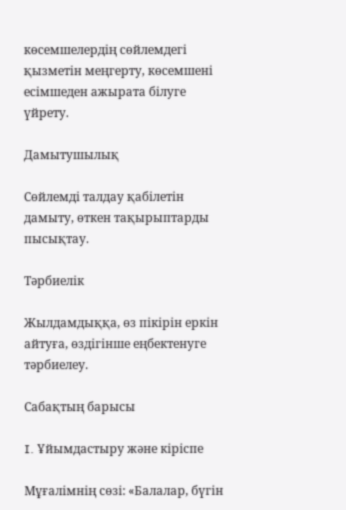көсемшелердің сөйлемдегі қызметін меңгерту, көсемшені есімшеден ажырата білуге үйрету.

Дамытушылық

Сөйлемді талдау қабілетін дамыту, өткен тақырыптарды пысықтау.

Тәрбиелік

Жылдамдыққа, өз пікірін еркін айтуға, өздігінше еңбектенуге тәрбиелеу.

Сабақтың барысы

I. Ұйымдастыру және кіріспе

Мұғалімнің сөзі: «Балалар, бүгін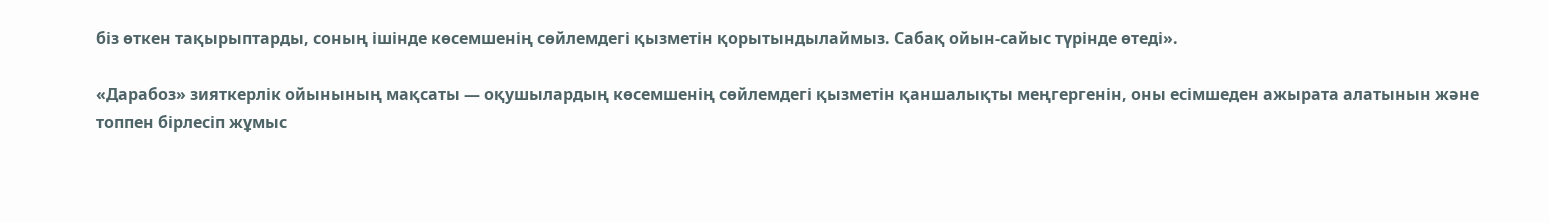біз өткен тақырыптарды, соның ішінде көсемшенің сөйлемдегі қызметін қорытындылаймыз. Сабақ ойын-сайыс түрінде өтеді».

«Дарабоз» зияткерлік ойынының мақсаты — оқушылардың көсемшенің сөйлемдегі қызметін қаншалықты меңгергенін, оны есімшеден ажырата алатынын және топпен бірлесіп жұмыс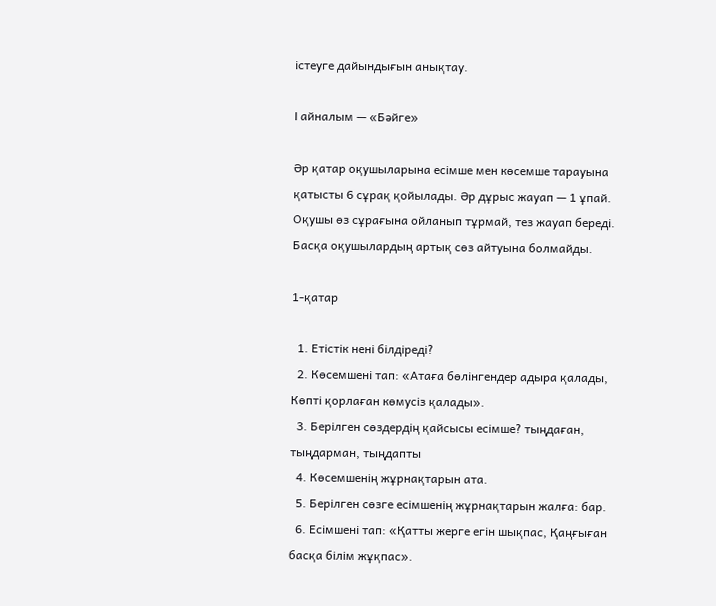істеуге дайындығын анықтау.

I айналым — «Бәйге»

Әр қатар оқушыларына есімше мен көсемше тарауына қатысты 6 сұрақ қойылады. Әр дұрыс жауап — 1 ұпай. Оқушы өз сұрағына ойланып тұрмай, тез жауап береді. Басқа оқушылардың артық сөз айтуына болмайды.

1-қатар

  1. Етістік нені білдіреді?
  2. Көсемшені тап: «Атаға бөлінгендер адыра қалады, Көпті қорлаған көмусіз қалады».
  3. Берілген сөздердің қайсысы есімше? тыңдаған, тыңдарман, тыңдапты
  4. Көсемшенің жұрнақтарын ата.
  5. Берілген сөзге есімшенің жұрнақтарын жалға: бар.
  6. Есімшені тап: «Қатты жерге егін шықпас, Қаңғыған басқа білім жұқпас».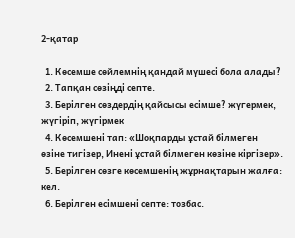2-қатар

  1. Көсемше сөйлемнің қандай мүшесі бола алады?
  2. Тапқан сөзіңді септе.
  3. Берілген сөздердің қайсысы есімше? жүгермек, жүгіріп, жүгірмек
  4. Көсемшені тап: «Шоқпарды ұстай білмеген өзіне тигізер, Инені ұстай білмеген көзіне кіргізер».
  5. Берілген сөзге көсемшенің жұрнақтарын жалға: кел.
  6. Берілген есімшені септе: тозбас.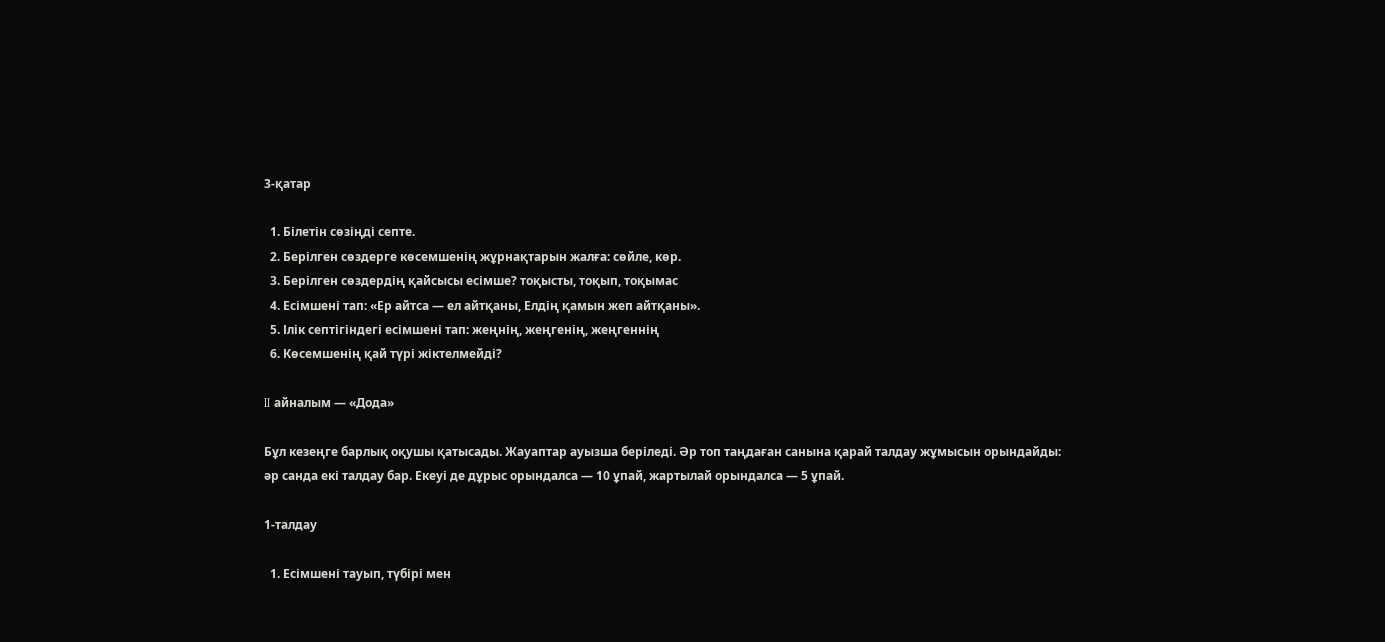3-қатар

  1. Білетін сөзіңді септе.
  2. Берілген сөздерге көсемшенің жұрнақтарын жалға: сөйле, көр.
  3. Берілген сөздердің қайсысы есімше? тоқысты, тоқып, тоқымас
  4. Есімшені тап: «Ер айтса — ел айтқаны, Елдің қамын жеп айтқаны».
  5. Ілік септігіндегі есімшені тап: жеңнің, жеңгенің, жеңгеннің
  6. Көсемшенің қай түрі жіктелмейді?

II айналым — «Дода»

Бұл кезеңге барлық оқушы қатысады. Жауаптар ауызша беріледі. Әр топ таңдаған санына қарай талдау жұмысын орындайды: әр санда екі талдау бар. Екеуі де дұрыс орындалса — 10 ұпай, жартылай орындалса — 5 ұпай.

1-талдау

  1. Есімшені тауып, түбірі мен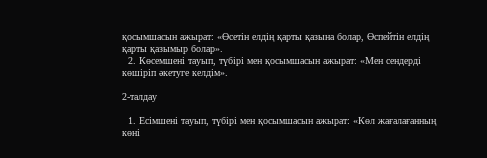қосымшасын ажырат: «Өсетін елдің қарты қазына болар, Өспейтін елдің қарты қазымыр болар».
  2. Көсемшені тауып, түбірі мен қосымшасын ажырат: «Мен сендерді көшіріп әкетуге келдім».

2-талдау

  1. Есімшені тауып, түбірі мен қосымшасын ажырат: «Көл жағалағанның көні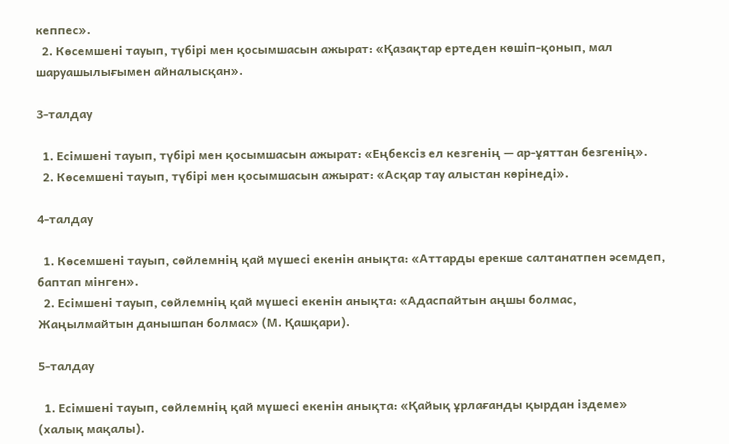кеппес».
  2. Көсемшені тауып, түбірі мен қосымшасын ажырат: «Қазақтар ертеден көшіп-қонып, мал шаруашылығымен айналысқан».

3-талдау

  1. Есімшені тауып, түбірі мен қосымшасын ажырат: «Еңбексіз ел кезгенің — ар-ұяттан безгенің».
  2. Көсемшені тауып, түбірі мен қосымшасын ажырат: «Асқар тау алыстан көрінеді».

4-талдау

  1. Көсемшені тауып, сөйлемнің қай мүшесі екенін анықта: «Аттарды ерекше салтанатпен әсемдеп, баптап мінген».
  2. Есімшені тауып, сөйлемнің қай мүшесі екенін анықта: «Адаспайтын аңшы болмас, Жаңылмайтын данышпан болмас» (М. Қашқари).

5-талдау

  1. Есімшені тауып, сөйлемнің қай мүшесі екенін анықта: «Қайық ұрлағанды қырдан іздеме» (халық мақалы).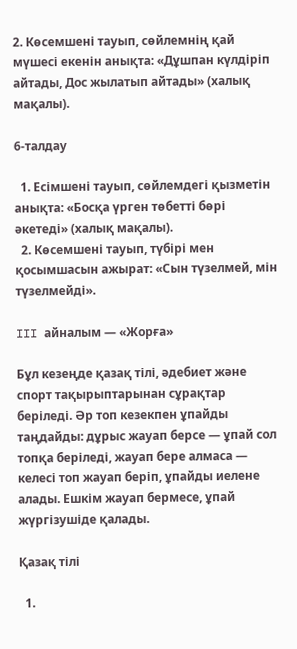2. Көсемшені тауып, сөйлемнің қай мүшесі екенін анықта: «Дұшпан күлдіріп айтады, Дос жылатып айтады» (халық мақалы).

6-талдау

  1. Есімшені тауып, сөйлемдегі қызметін анықта: «Босқа үрген төбетті бөрі әкетеді» (халық мақалы).
  2. Көсемшені тауып, түбірі мен қосымшасын ажырат: «Сын түзелмей, мін түзелмейді».

III айналым — «Жорға»

Бұл кезеңде қазақ тілі, әдебиет және спорт тақырыптарынан сұрақтар беріледі. Әр топ кезекпен ұпайды таңдайды: дұрыс жауап берсе — ұпай сол топқа беріледі, жауап бере алмаса — келесі топ жауап беріп, ұпайды иелене алады. Ешкім жауап бермесе, ұпай жүргізушіде қалады.

Қазақ тілі

  1.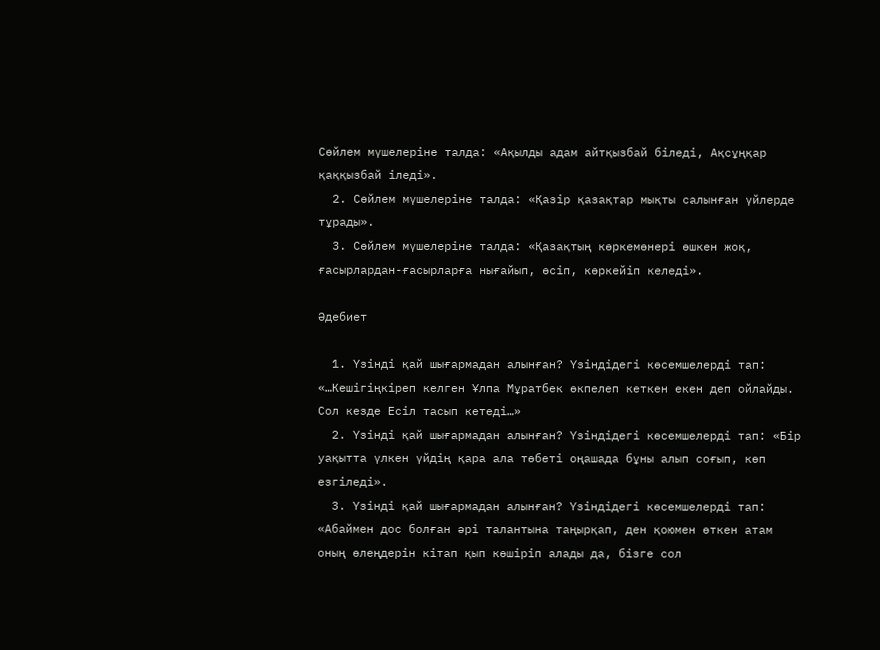Сөйлем мүшелеріне талда: «Ақылды адам айтқызбай біледі, Ақсұңқар қаққызбай іледі».
  2. Сөйлем мүшелеріне талда: «Қазір қазақтар мықты салынған үйлерде тұрады».
  3. Сөйлем мүшелеріне талда: «Қазақтың көркемөнері өшкен жоқ, ғасырлардан-ғасырларға нығайып, өсіп, көркейіп келеді».

Әдебиет

  1. Үзінді қай шығармадан алынған? Үзіндідегі көсемшелерді тап: «…Кешігіңкіреп келген Ұлпа Мұратбек өкпелеп кеткен екен деп ойлайды. Сол кезде Есіл тасып кетеді…»
  2. Үзінді қай шығармадан алынған? Үзіндідегі көсемшелерді тап: «Бір уақытта үлкен үйдің қара ала төбеті оңашада бұны алып соғып, көп езгіледі».
  3. Үзінді қай шығармадан алынған? Үзіндідегі көсемшелерді тап: «Абаймен дос болған әрі талантына таңырқап, ден қоюмен өткен атам оның өлеңдерін кітап қып көшіріп алады да, бізге сол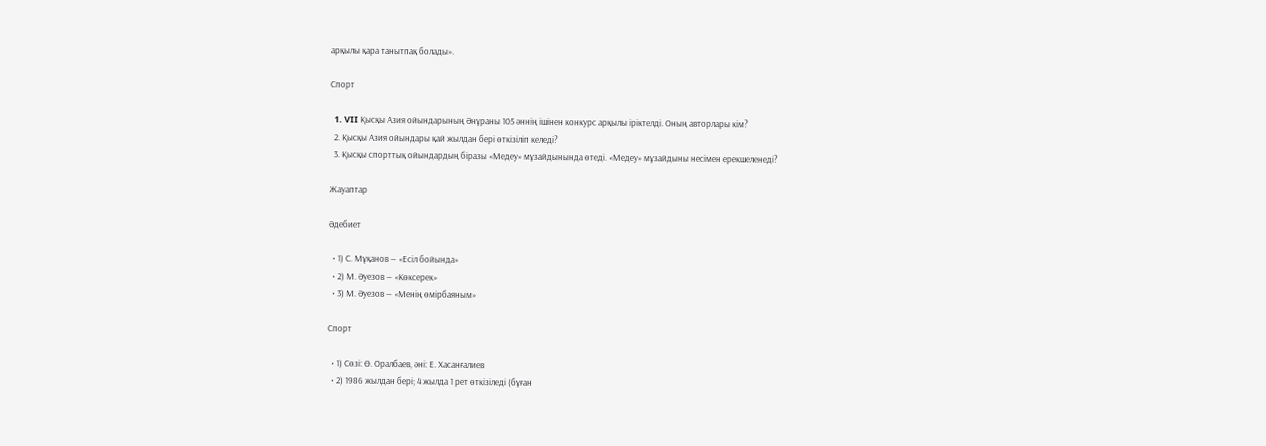арқылы қара танытпақ болады».

Спорт

  1. VII Қысқы Азия ойындарының Әнұраны 105 әннің ішінен конкурс арқылы іріктелді. Оның авторлары кім?
  2. Қысқы Азия ойындары қай жылдан бері өткізіліп келеді?
  3. Қысқы спорттық ойындардың біразы «Медеу» мұзайдынында өтеді. «Медеу» мұзайдыны несімен ерекшеленеді?

Жауаптар

Әдебиет

  • 1) С. Мұқанов — «Есіл бойында»
  • 2) М. Әуезов — «Көксерек»
  • 3) М. Әуезов — «Менің өмірбаяным»

Спорт

  • 1) Сөзі: Ө. Оралбаев, әні: Е. Хасанғалиев
  • 2) 1986 жылдан бері; 4 жылда 1 рет өткізіледі (бұған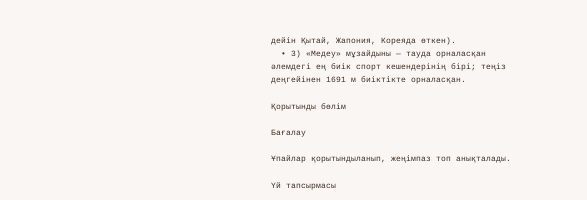дейін Қытай, Жапония, Кореяда өткен).
  • 3) «Медеу» мұзайдыны — тауда орналасқан әлемдегі ең биік спорт кешендерінің бірі; теңіз деңгейінен 1691 м биіктікте орналасқан.

Қорытынды бөлім

Бағалау

Ұпайлар қорытындыланып, жеңімпаз топ анықталады.

Үй тапсырмасы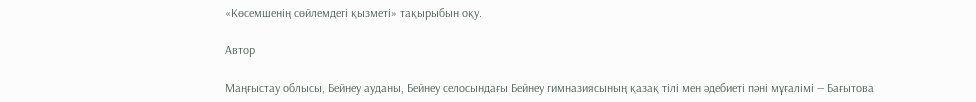«Көсемшенің сөйлемдегі қызметі» тақырыбын оқу.

Автор

Маңғыстау облысы, Бейнеу ауданы, Бейнеу селосындағы Бейнеу гимназиясының қазақ тілі мен әдебиеті пәні мұғалімі — Бағытова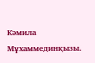Кәмила Мұхаммединқызы.